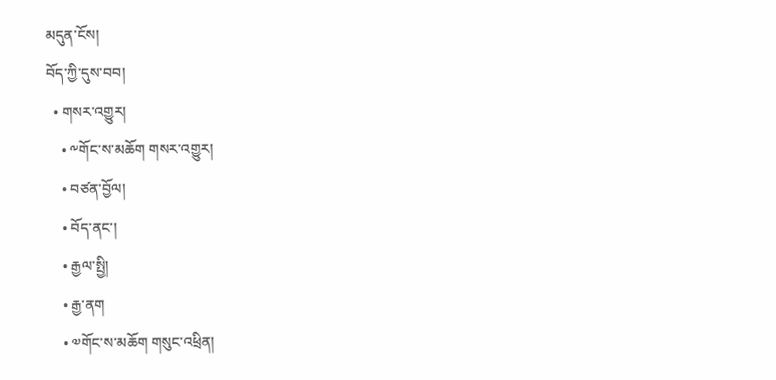མདུན་ངོས།
བོད་ཀྱི་དུས་བབ།
  • གསར་འགྱུར།
    • ༸གོང་ས་མཆོག གསར་འགྱུར།
    • བཙན་བྱོལ།
    • བོད་ནང་།
    • རྒྱལ་སྤྱི།
    • རྒྱ་ནག
    • ༧གོང་ས་མཆོག གསུང་འཕྲིན།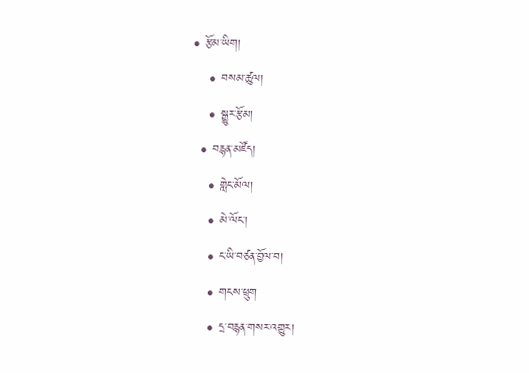• རྩོམ་ཡིག།
    • བསམ་ཚུལ།
    • སྒྱུར་རྩོམ།
  • བརྙན་མཛོད།
    • གླེང་མོལ།
    • མེ་ལོང་།
    • ང་ཡི་བཙན་བྱོལ་བ།
    • གངས་ཕྲུག
    • དྲ་བརྙན་གསར་འགྱུར།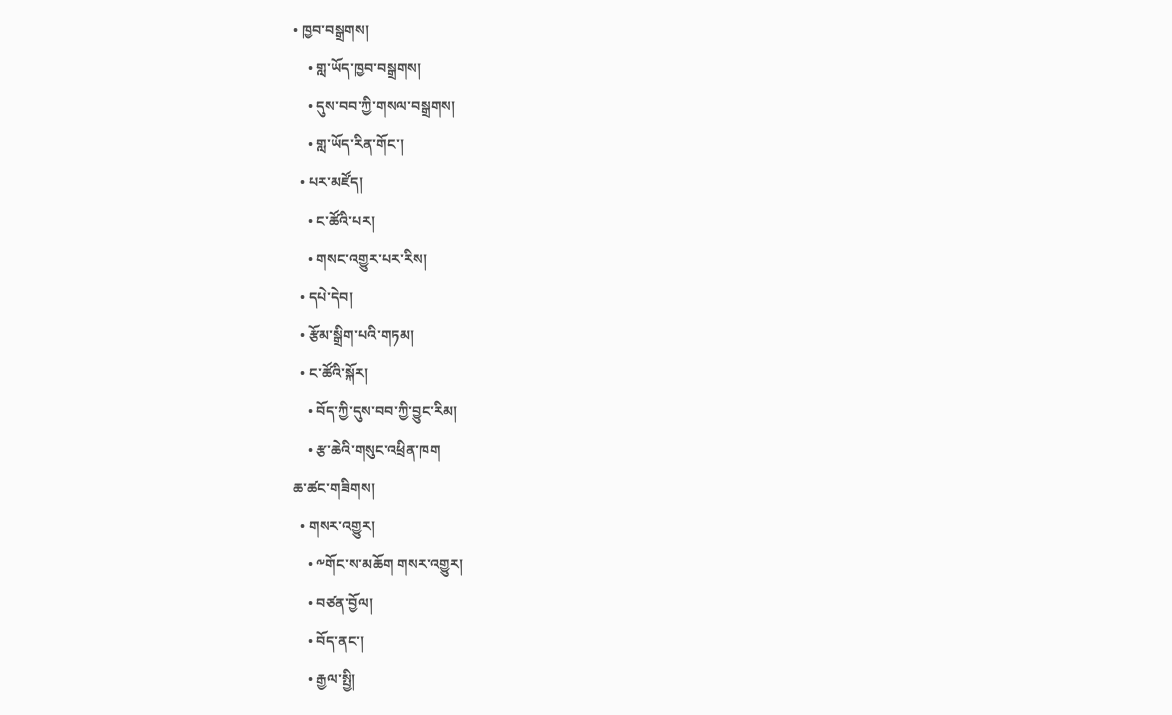• ཁྱབ་བསྒྲགས།
    • གླ་ཡོད་ཁྱབ་བསྒྲགས།
    • དུས་བབ་ཀྱི་གསལ་བསྒྲགས།
    • གླ་ཡོད་རིན་གོང་།
  • པར་མཛོད།
    • ང་ཚོའི་པར།
    • གསང་འགྱུར་པར་རིས།
  • དཔེ་དེབ།
  • རྩོམ་སྒྲིག་པའི་གཏམ།
  • ང་ཚོའི་སྐོར།
    • བོད་ཀྱི་དུས་བབ་ཀྱི་བྱུང་རིམ།
    • རྩ་ཆེའི་གསུང་འཕྲིན་ཁག
ཆ་ཚང་གཟིགས།
  • གསར་འགྱུར།
    • ༸གོང་ས་མཆོག གསར་འགྱུར།
    • བཙན་བྱོལ།
    • བོད་ནང་།
    • རྒྱལ་སྤྱི།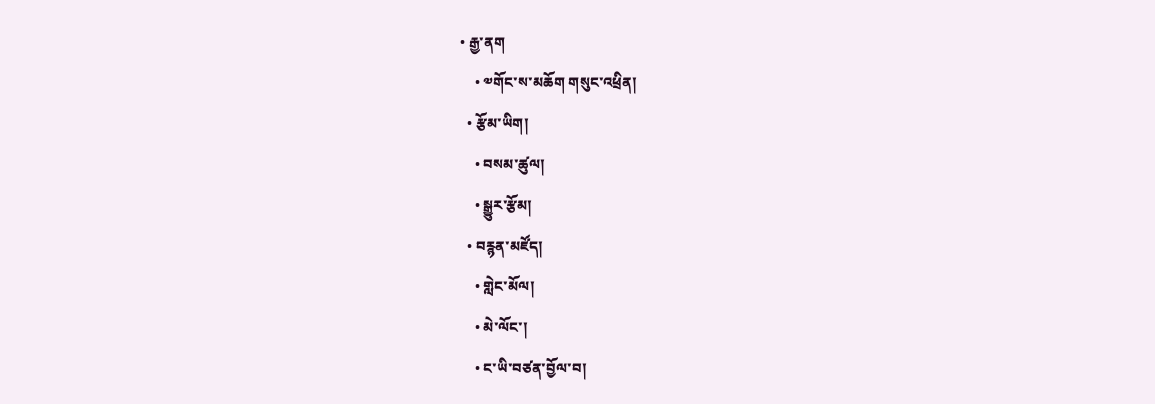• རྒྱ་ནག
    • ༧གོང་ས་མཆོག གསུང་འཕྲིན།
  • རྩོམ་ཡིག།
    • བསམ་ཚུལ།
    • སྒྱུར་རྩོམ།
  • བརྙན་མཛོད།
    • གླེང་མོལ།
    • མེ་ལོང་།
    • ང་ཡི་བཙན་བྱོལ་བ།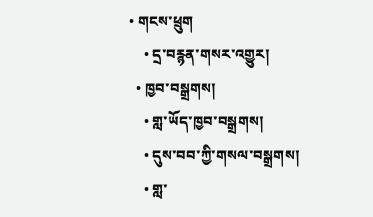• གངས་ཕྲུག
    • དྲ་བརྙན་གསར་འགྱུར།
  • ཁྱབ་བསྒྲགས།
    • གླ་ཡོད་ཁྱབ་བསྒྲགས།
    • དུས་བབ་ཀྱི་གསལ་བསྒྲགས།
    • གླ་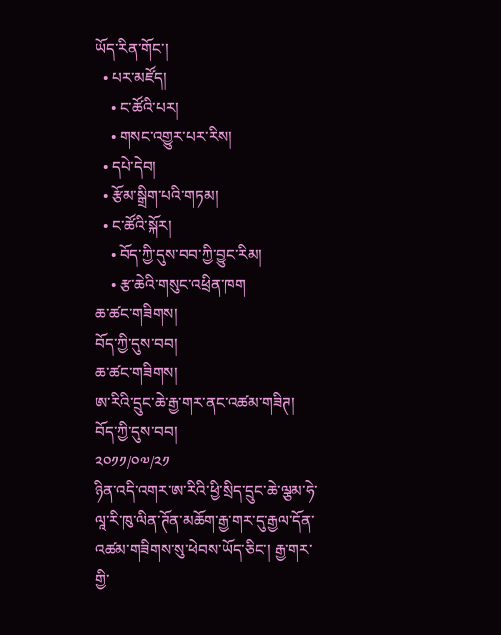ཡོད་རིན་གོང་།
  • པར་མཛོད།
    • ང་ཚོའི་པར།
    • གསང་འགྱུར་པར་རིས།
  • དཔེ་དེབ།
  • རྩོམ་སྒྲིག་པའི་གཏམ།
  • ང་ཚོའི་སྐོར།
    • བོད་ཀྱི་དུས་བབ་ཀྱི་བྱུང་རིམ།
    • རྩ་ཆེའི་གསུང་འཕྲིན་ཁག
ཆ་ཚང་གཟིགས།
བོད་ཀྱི་དུས་བབ།
ཆ་ཚང་གཟིགས།
ཨ་རིའི་དྲུང་ཆེ་རྒྱ་གར་ནང་འཚམ་གཟིཊ།
བོད་ཀྱི་དུས་བབ།
༢༠༡༡/༠༧/༢༡
ཉིན་འདི་འགར་ཨ་རིའི་ཕྱི་སྲིད་དྲུང་ཆེ་ལྕམ་ཧེ་ལཱ་རི་ཁུ་ལིན་ཊོན་མཆོག་རྒྱ་གར་དུ་རྒྱལ་དོན་འཚམ་གཟིགས་སུ་ཕེབས་ཡོད་ཅིང་། རྒྱ་གར་གྱི་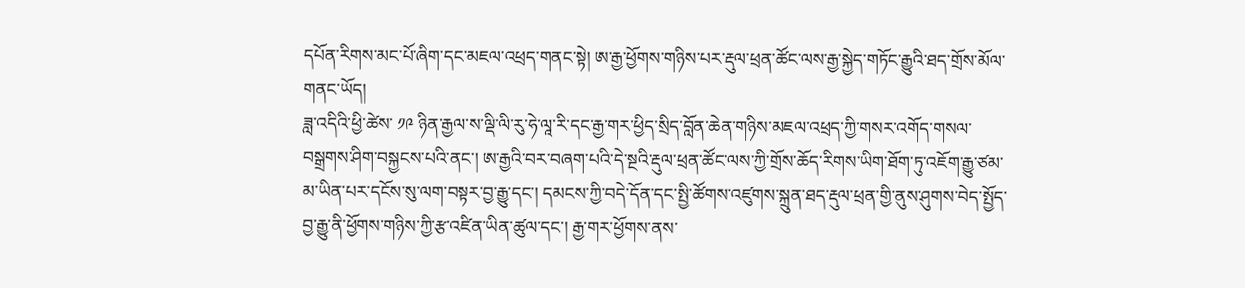དཔོན་རིགས་མང་པོ་ཞིག་དང་མཇལ་འཕྲད་གནང་སྟེ། ཨ་རྒྱ་ཕྱོགས་གཉིས་པར་རྡུལ་ཕྲན་ཚོང་ལས་རྒྱ་སྐྱེད་གཏོང་རྒྱུའི་ཐད་གྲོས་མོལ་གནང་ཡོད།
ཟླ་འདིའི་ཕྱི་ཚེས་ ༡༩ ཉིན་རྒྱལ་ས་ལྡི་ལི་རུ་ཧེ་ལཱ་རི་དང་རྒྱ་གར་ཕྱིད་སྲིད་བློན་ཆེན་གཉིས་མཇལ་འཕྲད་ཀྱི་གསར་འགོད་གསལ་བསྒྲགས་ཤིག་བསྐྱངས་པའི་ནང་། ཨ་རྒྱའི་བར་བཞག་པའི་དེ་སྔའི་རྡུལ་ཕྲན་ཚོང་ལས་ཀྱི་གྲོས་ཆོད་རིགས་ཡིག་ཐོག་ཏུ་འཇོག་རྒྱུ་ཙམ་མ་ཡིན་པར་དངོས་སུ་ལག་བསྟར་བྱ་རྒྱུ་དང་། དམངས་ཀྱི་བདེ་དོན་དང་སྤྱི་ཚོགས་འཛུགས་སྐྲུན་ཐད་རྡུལ་ཕྲན་གྱི་ནུས་ཤུགས་བེད་སྤྱོད་བྱ་རྒྱུ་ནི་ཕྱོགས་གཉིས་ཀྱི་རྩ་འཛིན་ཡིན་ཚུལ་དང་། རྒྱ་གར་ཕྱོགས་ནས་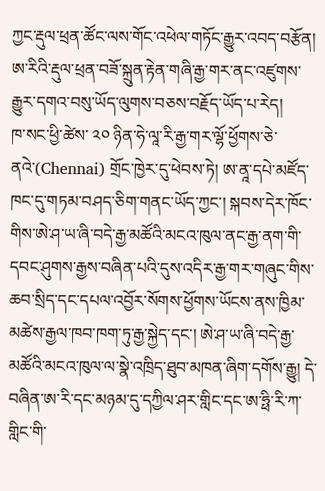ཀྱང་རྡུལ་ཕྲན་ཚོང་ལས་གོང་འཕེལ་གཏོང་རྒྱུར་འབད་བརྩོན། ཨ་རིའི་རྡུལ་ཕྲན་བཟོ་སྐྲུན་རྟེན་གཞི་རྒྱ་གར་ནང་འཛུགས་རྒྱུར་དགའ་བསུ་ཡོད་ལུགས་བཅས་བརྗོད་ཡོད་པ་རེད།
ཁ་སང་ཕྱི་ཚེས་ ༢༠ ཉིན་ཧེ་ལཱ་རི་རྒྱ་གར་ལྷོ་ཕྱོགས་ཅེ་ནའེ་(Chennai) གྲོང་ཁྱེར་དུ་ཕེབས་ཏེ། ཨ་ནཱ་དཔེ་མཛོད་ཁང་དུ་གཏམ་བཤད་ཅིག་གནང་ཡོད་ཀྱང་། སྐབས་དེར་ཁོང་གིས་ཨེ་ཤ་ཡ་ཞི་བདེ་རྒྱ་མཚོའི་མངའ་ཁུལ་ནང་རྒྱ་ནག་གི་དབང་ཤུགས་རྒྱས་བཞིན་པའི་དུས་འདིར་རྒྱ་གར་གཞུང་གིས་ཆབ་སྲིད་དང་དཔལ་འབྱོར་སོགས་ཕྱོགས་ཡོངས་ནས་ཁྱིམ་མཚེས་རྒྱལ་ཁབ་ཁག་ཏུ་རྒྱ་སྐྱེད་དང་། ཨེ་ཤ་ཡ་ཞི་བདེ་རྒྱ་མཚོའི་མངའ་ཁུལ་ལ་སྣེ་འཁྲིད་ཐུབ་མཁན་ཞིག་དགོས་རྒྱུ། དེ་བཞིན་ཨ་རི་དང་མཉམ་དུ་དཀྱིལ་ཤར་གླིང་དང་ཨ་ཧྥི་རི་ཀ་གླིང་གི་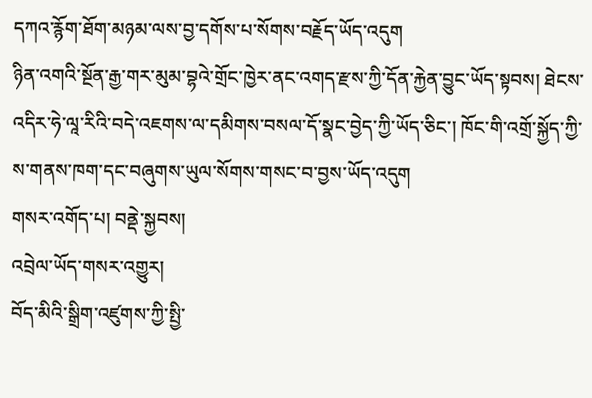དཀའ་རྙོག་ཐོག་མཉམ་ལས་བྱ་དགོས་པ་སོགས་བརྗོད་ཡོད་འདུག
ཉིན་འགའི་སྔོན་རྒྱ་གར་མུམ་བྷའེ་གྲོང་ཁྱེར་ནང་འགད་རྫས་ཀྱི་དོན་རྐྱེན་བྱུང་ཡོད་སྟབས། ཐེངས་འདིར་ཧེ་ལཱ་རིའི་བདེ་འཇགས་ལ་དམིགས་བསལ་དོ་སྣང་བྱེད་ཀྱི་ཡོད་ཅིང་། ཁོང་གི་འགྲོ་སྐྱོད་ཀྱི་ས་གནས་ཁག་དང་བཞུགས་ཡུལ་སོགས་གསང་བ་བྱས་ཡོད་འདུག
གསར་འགོད་པ། བནྡེ་སྐྱབས།
འབྲེལ་ཡོད་གསར་འགྱུར།
བོད་མིའི་སྒྲིག་འཛུགས་ཀྱི་སྤྱི་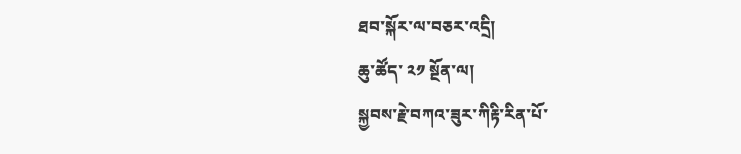ཐབ་སྐོར་ལ་བཅར་འདྲི།
ཆུ་ཚོད་ ༢༡ སྔོན་ལ།
སྐྱབས་རྗེ་བཀའ་ཟུར་ཀིརྟི་རིན་པོ་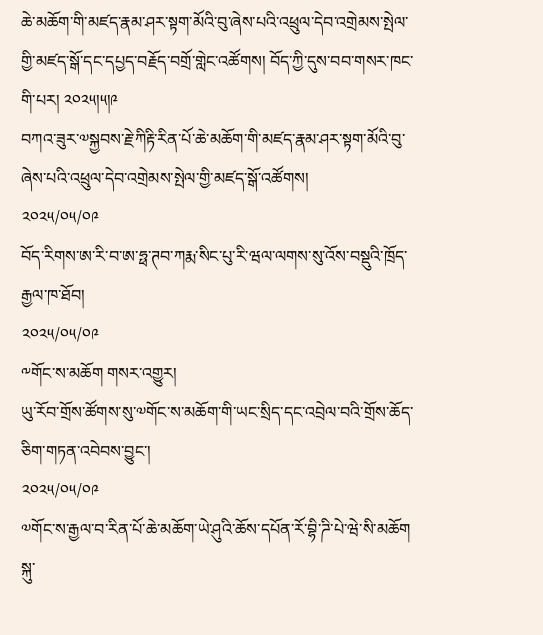ཆེ་མཆོག་གི་མཛད་རྣམ་ཤར་སྟག་མོའི་བུ་ཞེས་པའི་འཕྲུལ་དེབ་འགྲེམས་སྤེལ་གྱི་མཛད་སྒོ་དང་དཔྱད་བརྗོད་བགྲོ་གླེང་འཚོགས། བོད་ཀྱི་དུས་བབ་གསར་ཁང་གི་པར། ༢༠༢༥།༥།༩
བཀའ་ཟུར་༧སྐྱབས་རྗེ་ཀིརྟི་རིན་པོ་ཆེ་མཆོག་གི་མཛད་རྣམ་ཤར་སྟག་མོའི་བུ་ཞེས་པའི་འཕྲུལ་དེབ་འགྲེམས་སྤེལ་གྱི་མཛད་སྒོ་འཚོགས།
༢༠༢༥/༠༥/༠༩
བོད་རིགས་ཨ་རི་བ་ཨ་ཧྥ་ཊབ་ཀརྨ་སིང་པུ་རི་ཝལ་ལགས་སུ་འོས་བསྡུའི་ཁྲོད་རྒྱལ་ཁ་ཐོབ།
༢༠༢༥/༠༥/༠༩
༸གོང་ས་མཆོག གསར་འགྱུར།
ཡུ་རོབ་གྲོས་ཚོགས་སུ་༧གོང་ས་མཆོག་གི་ཡང་སྲིད་དང་འབྲེལ་བའི་གྲོས་ཆོད་ཅིག་གཏན་འབེབས་བྱུང་།
༢༠༢༥/༠༥/༠༩
༧གོང་ས་རྒྱལ་བ་རིན་པོ་ཆེ་མཆོག་ཡེ་ཤུའི་ཆོས་དཔོན་རོ་བྷི་ཌི་པེ་ཝེ་སི་མཆོག སྐུ་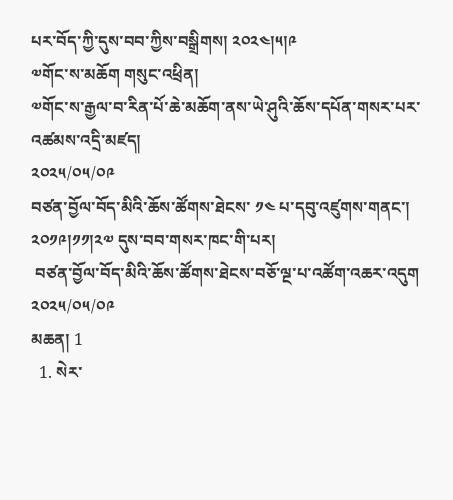པར་བོད་ཀྱི་དུས་བབ་ཀྱིས་བསྒྲིགས། ༢༠༢༤།༥།༩
༧གོང་ས་མཆོག གསུང་འཕྲིན།
༧གོང་ས་རྒྱལ་བ་རིན་པོ་ཆེ་མཆོག་ནས་ཡེ་ཤུའི་ཆོས་དཔོན་གསར་པར་འཚམས་འདྲི་མཛད།
༢༠༢༥/༠༥/༠༩
བཙན་བྱོལ་བོད་མིའི་ཆོས་ཚོགས་ཐེངས་ ༡༤ པ་དབུ་འཛུགས་གནང་། ༢༠༡༩།༡༡།༢༧ དུས་བབ་གསར་ཁང་གི་པར།
 བཙན་བྱོལ་བོད་མིའི་ཆོས་ཚོགས་ཐེངས་བཅོ་ལྔ་པ་འཚོག་འཆར་འདུག
༢༠༢༥/༠༥/༠༩
མཆན། 1
  1. སེར་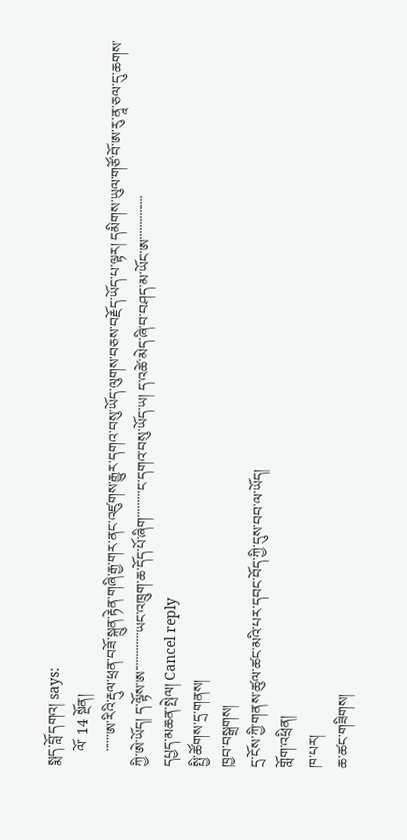སྨད་བློ་དགའ། says:
    ལོ་ 14 སྔོན།
    ་་་་་་ཨ་རིའི་རྡུལ་ཕྲན་བཟོ་སྐྲུན་རྟེན་གཞི་རྒྱ་གར་ནང་འཛུགས་རྒྱུར་དགའ་བསུ་ཡོད་ལུགས་བཅས་བརྗོད་ཡོད་པ་ལྟར། དམིགས་ཡུལ་གཙོ་བོ་ཨ་རུ་ནཱ་ཅལ་དུ་ཆགས་ཀྱི་ཨེ་ཡོད། ད་ལྟོས་ཨ་་་་་་་་་་་་་ཡང་འཁྲུག་ཆ་དོད་པོ་ཞིག་་་་་་་་་ང་དགའ་བསུ་ཡོད་ཡ། ད་འཚེ་མེད་ཞི་བ་བཤད་མ་ཡོང་ཨ་་་་་་་་་་་་་་་
དཔྱད་མཆན་སྤེལ། Cancel reply
སྤྱི་ཚོགས་དྲ་གནས།
ཁྱབ་བསྒྲགས།
དྲ་ངོས་ཀྱི་གནས་ཚུལ་ཚང་མའི་པར་དབང་བོད་ཀྱི་དུས་བབ་ལ་ཡོད།
གློག་འཕྲིན།
ཁ་པར།
ཆ་ཚང་གཟིགས།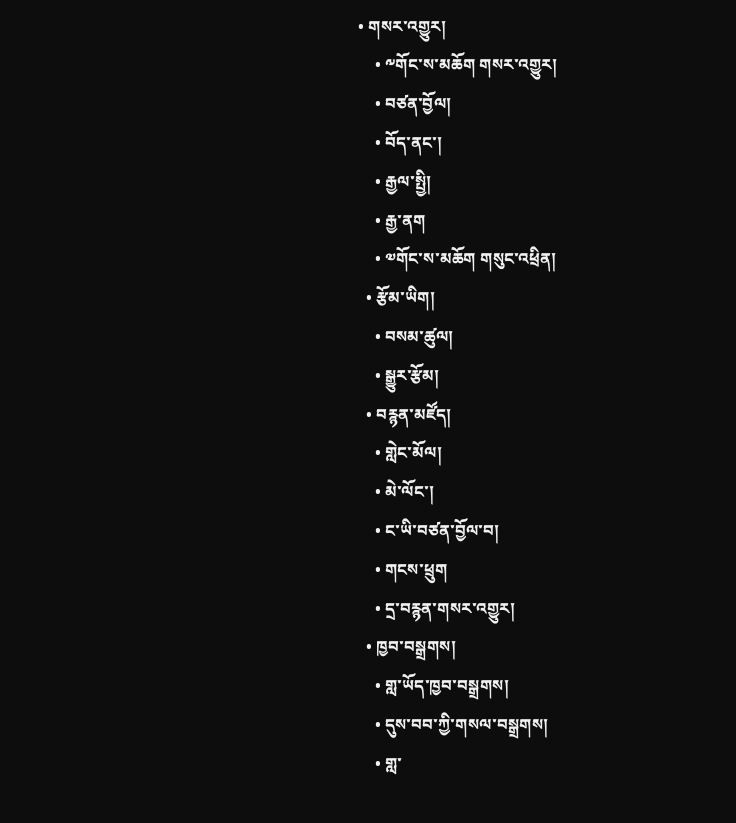• གསར་འགྱུར།
    • ༸གོང་ས་མཆོག གསར་འགྱུར།
    • བཙན་བྱོལ།
    • བོད་ནང་།
    • རྒྱལ་སྤྱི།
    • རྒྱ་ནག
    • ༧གོང་ས་མཆོག གསུང་འཕྲིན།
  • རྩོམ་ཡིག།
    • བསམ་ཚུལ།
    • སྒྱུར་རྩོམ།
  • བརྙན་མཛོད།
    • གླེང་མོལ།
    • མེ་ལོང་།
    • ང་ཡི་བཙན་བྱོལ་བ།
    • གངས་ཕྲུག
    • དྲ་བརྙན་གསར་འགྱུར།
  • ཁྱབ་བསྒྲགས།
    • གླ་ཡོད་ཁྱབ་བསྒྲགས།
    • དུས་བབ་ཀྱི་གསལ་བསྒྲགས།
    • གླ་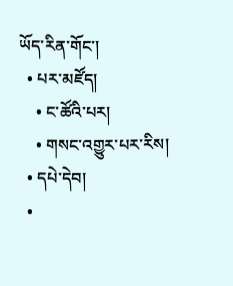ཡོད་རིན་གོང་།
  • པར་མཛོད།
    • ང་ཚོའི་པར།
    • གསང་འགྱུར་པར་རིས།
  • དཔེ་དེབ།
  •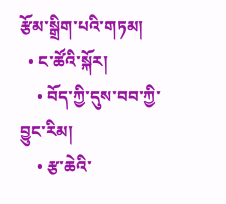རྩོམ་སྒྲིག་པའི་གཏམ།
  • ང་ཚོའི་སྐོར།
    • བོད་ཀྱི་དུས་བབ་ཀྱི་བྱུང་རིམ།
    • རྩ་ཆེའི་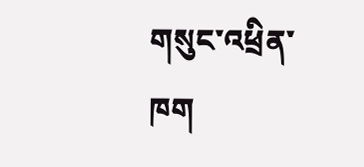གསུང་འཕྲིན་ཁག